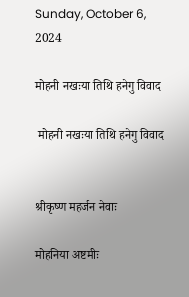Sunday, October 6, 2024

मोहनी नखःया तिथि हनेगु विवाद

 मोहनी नखःया तिथि हनेगु विवाद


श्रीकृष्ण महर्जन नेवाः

मोहनिया अष्टमीः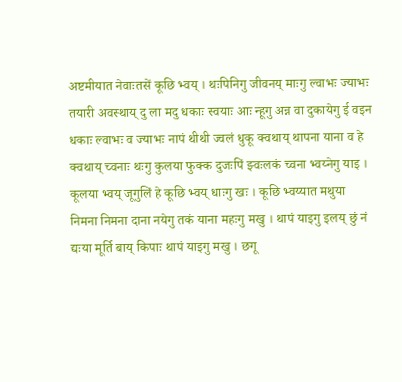अष्टमीयात नेवाःतसें कूछि भ्वय् । थःपिनिगु जीवनय् माःगु ल्वाभः ज्याभः तयारी अवस्थाय् दु ला मदु धकाः स्वयाः आः न्हूगु अन्न वा दुकायेगु ई वइन धकाः ल्वाभः व ज्याभः नापं थीथी ज्वलं धुकू क्वथाय् थापना याना व हे क्वथाय् च्वनाः थःगु कुलया फुक्क दुजःपिं झ्वःलकं च्वना भ्वय्नेगु याइ । कूलया भ्वय् जूगुलिं हे कूछि भ्वय् धाःगु खः । कूछि भ्वय्यात मथुया निमना निमना दाना नयेगु तकं याना महःगु मखु । थापं याइगु इलय् छुं नं द्यःया मूर्ति बाय् किपाः थापं याइगु मखु । छगू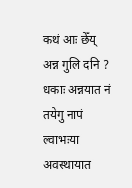कथं आः छेँय् अन्न गुलि दनि ? धकाः अन्नयात नं तयेगु नापं ल्वाभःया अवस्थायात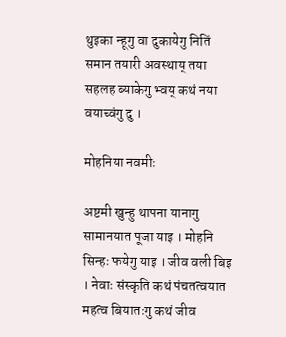थुइका न्हूगु वा दुकायेगु नितिं समान तयारी अवस्थाय् तया सहलह ब्याकेगु भ्वय् कथं नया वयाच्वंगु दु ।

मोहनिया नवमीः

अष्टमी खुन्हु थापना यानागु सामानयात पूजा याइ । मोहनि सिन्हः फयेगु याइ । जीव वली बिइ । नेवाः संस्कृति कथं पंचतत्वयात महत्व बियातःगु कथं जीव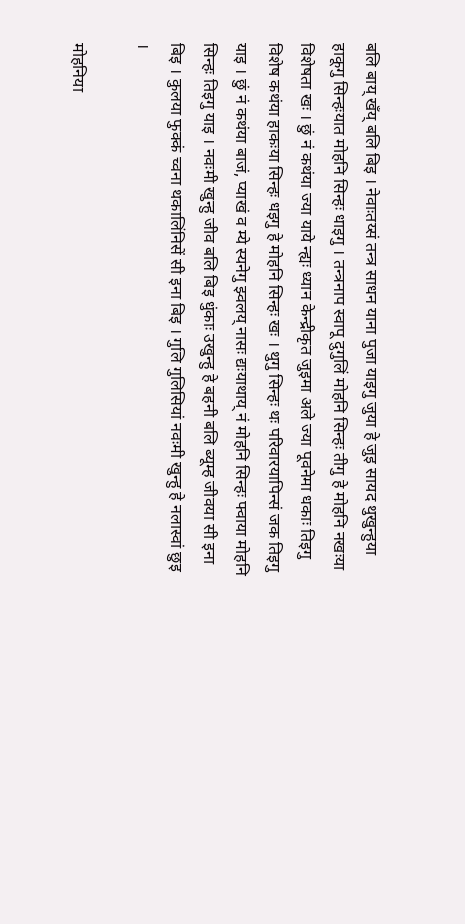बलि बाय् खँय् बलि बिइ । नेवाःतय्सं तन्त्र साधन याना पुजा याइगु जुया हे जुइ सायद थुखुन्हुया हाकूगु सिन्हःयात मोहनि सिन्हः धाइगु । तन्त्रनाप स्वापू दुगुलिं मोहनि सिन्हः तीगु हे मोहनि नखःया विशेषता खः । छुं नं कथंया ज्या याये न्ह्यः ध्यान केन्द्रीकृत जुइमा अले ज्या पूवनेमा धकाः तिइगु विशेष कथंया हाकःया सिन्हः धइगु हे मोहनि सिन्हः खः । थुगु सिन्हः थः परिवारयापिन्सं जक तिइगु याइ । छुं नं कथंया बाजं, प्याखं व म्ये स्यनेगु झ्वलय् नासः द्यःयाथाय् नं मोहनि सिन्हः फ्वाया मोहनि सिन्हः तिइगु याइ । नवःमी खुन्हु जीव बलि बिइ धुंकाः उखुन्हु हे बहनी बलि ब्यूम्ह जीवया सी इना बिइ । कुलया फुक्कं च्वना थकालिंनिसें सी इना बिइ । गुलि गुलिसियां नवःमी खुन्हु हे नलास्वां छुइ ।

मोहनिया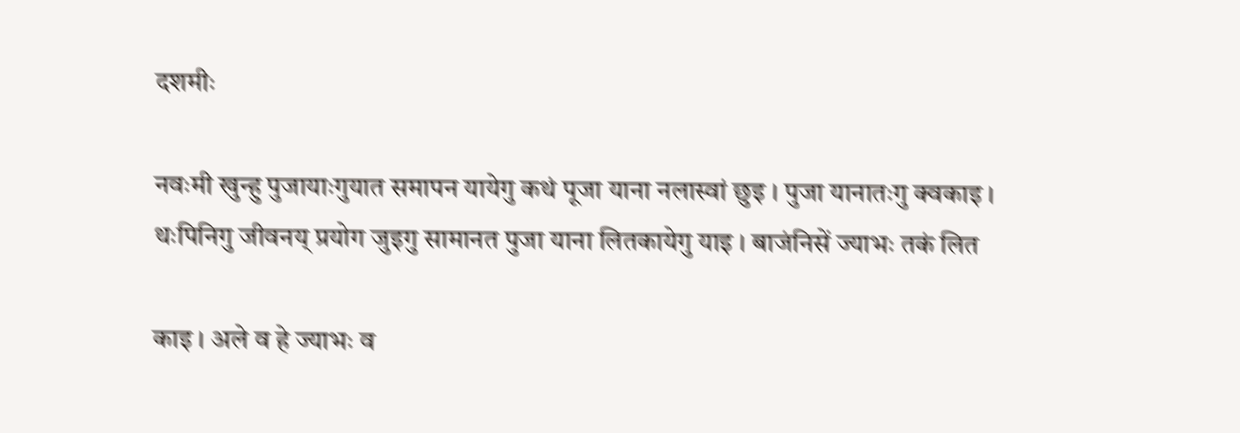दशमीः

नवःमी खुन्हु पुजायाःगुयात समापन यायेगु कथं पूजा याना नलास्वां छुइ । पुजा यानातःगु क्वकाइ । थःपिनिगु जीवनय् प्रयोग जुइगु सामानत पुजा याना लितकायेगु याइ । बाजंनिसें ज्याभः तकं लित

काइ । अले व हे ज्याभः व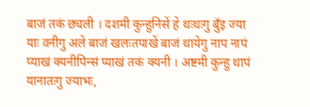बाजं तकं छ्यली । दशमी कुन्हुनिसें हे थःथःगु बुँइ ज्या याः वनीगु अले बाजं खलःतपाखें बाजं थायेगु नाप नापं प्याखं क्यनीपिन्सं प्याखं तकं क्यनी । अष्टमी कुन्हु थापं यानातःगु ज्याभः,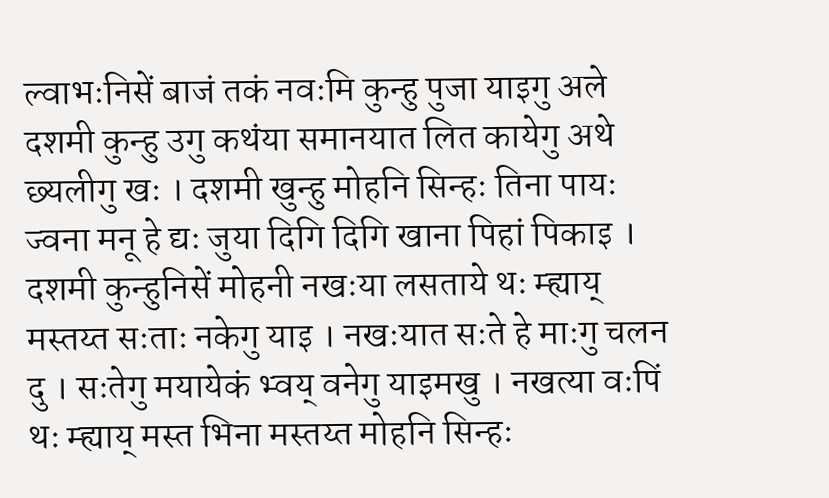ल्वाभःनिसें बाजं तकं नवःमि कुन्हु पुजा याइगु अले दशमी कुन्हु उगु कथंया समानयात लित कायेगु अथे छ्यलीगु खः । दशमी खुन्हु मोहनि सिन्हः तिना पायः ज्वना मनू हे द्यः जुया दिगि दिगि खाना पिहां पिकाइ । दशमी कुन्हुनिसें मोहनी नखःया लसताये थः म्ह्याय् मस्तय्त सःताः नकेगु याइ । नखःयात सःते हे माःगु चलन दु । सःतेगु मयायेकं भ्वय् वनेगु याइमखु । नखत्या वःपिं थः म्ह्याय् मस्त भिना मस्तय्त मोहनि सिन्हः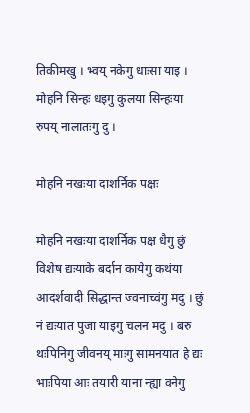तिकीमखु । भ्वय् नकेगु धाःसा याइ । मोहनि सिन्हः धइगु कुलया सिन्हःया रुपय् नालातःगु दु ।

मोहनि नखःया दाशर्निक पक्षः

मोहनि नखःया दाशर्निक पक्ष धैगु छुं विशेष द्यःयाके बर्दान कायेगु कथंया आदर्शवादी सिद्धान्त ज्वनाच्वंगु मदु । छुं नं द्यःयात पुजा याइगु चलन मदु । बरु थःपिनिगु जीवनय् माःगु सामनयात हे द्यः भाःपिया आः तयारी याना न्ह्या वनेगु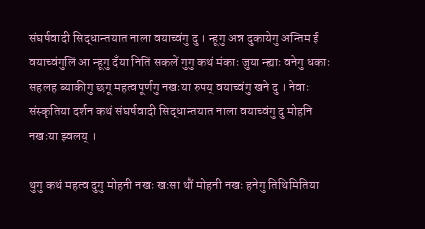संघर्षवादी सिद्धान्तयात नाला वयाच्वंगु दु । न्हूगु अन्न दुकायेगु अन्तिम ई वयाच्वंगुलिं आ न्हूगु दँया नितिं सकलें गुगु कथं मंकाः जुया न्ह्याः वनेगु धकाः सहलह ब्याकीगु छगू महत्वपूर्णगु नखःया रुपय् वयाच्वंगु खने दु । नेवाः संस्कृतिया दर्शन कथं संघर्षवादी सिद्धान्तयात नाला वयाच्वंगु दु मोहनि नखःया झ्वलय् ।

थुगु कथं महत्व दुगु मोहनी नखः खःसा थौं मोहनी नखः हनेगु तिथिमितिया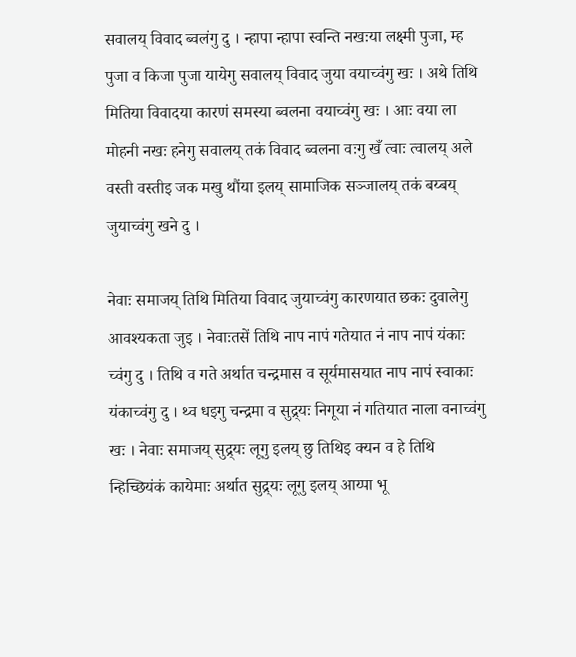सवालय् विवाद ब्वलंगु दु । न्हापा न्हापा स्वन्ति नखःया लक्ष्मी पुजा, म्ह पुजा व किजा पुजा यायेगु सवालय् विवाद जुया वयाच्वंगु खः । अथे तिथि मितिया विवादया कारणं समस्या ब्वलना वयाच्वंगु खः । आः वया ला मोहनी नखः हनेगु सवालय् तकं विवाद ब्वलना वःगु खँ त्वाः त्वालय् अले वस्ती वस्तीइ जक मखु थौंया इलय् सामाजिक सञ्जालय् तकं बय्बय् जुयाच्वंगु खने दु ।

नेवाः समाजय् तिथि मितिया विवाद जुयाच्वंगु कारणयात छकः दुवालेगु आवश्यकता जुइ । नेवाःतसें तिथि नाप नापं गतेयात नं नाप नापं यंकाः च्वंगु दु । तिथि व गते अर्थात चन्द्रमास व सूर्यमासयात नाप नापं स्वाकाः यंकाच्वंगु दु । थ्व धइगु चन्द्रमा व सुद्र्यः निगूया नं गतियात नाला वनाच्वंगु खः । नेवाः समाजय् सुद्र्यः लूगु इलय् छु तिथिइ क्यन व हे तिथि न्हिच्छियंकं कायेमाः अर्थात सुद्र्यः लूगु इलय् आय्पा भू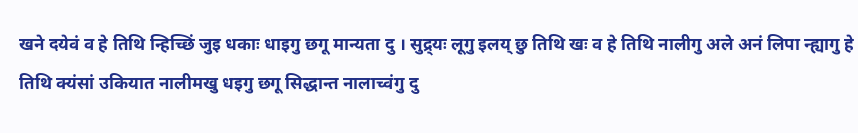खने दयेवं व हे तिथि न्हिच्छिं जुइ धकाः धाइगु छगू मान्यता दु । सुद्र्यः लूगु इलय् छु तिथि खः व हे तिथि नालीगु अले अनं लिपा न्ह्यागु हे तिथि क्यंसां उकियात नालीमखु धइगु छगू सिद्धान्त नालाच्वंगु दु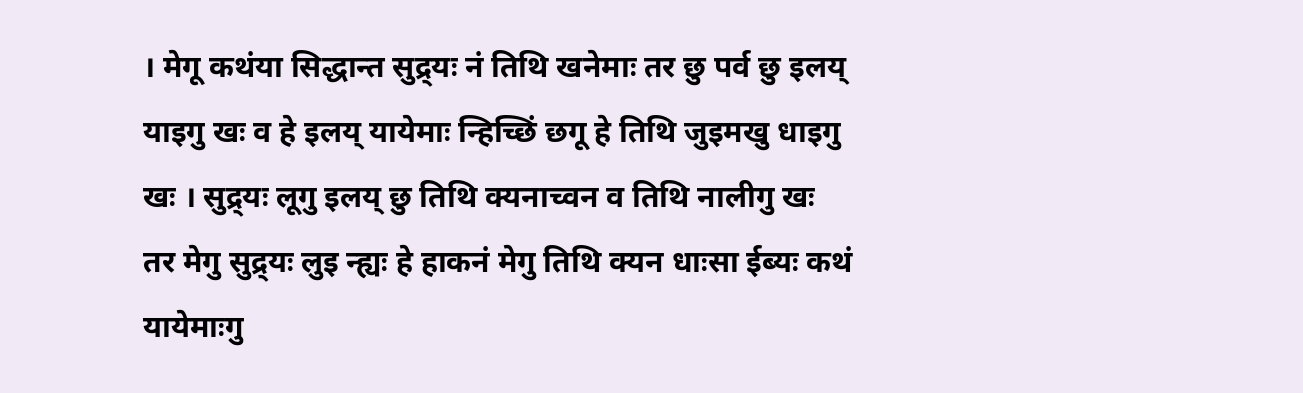। मेगू कथंया सिद्धान्त सुद्र्यः नं तिथि खनेमाः तर छु पर्व छु इलय् याइगु खः व हे इलय् यायेमाः न्हिच्छिं छगू हे तिथि जुइमखु धाइगु खः । सुद्र्यः लूगु इलय् छु तिथि क्यनाच्वन व तिथि नालीगु खः तर मेगु सुद्र्यः लुइ न्ह्यः हे हाकनं मेगु तिथि क्यन धाःसा ईब्यः कथं यायेमाःगु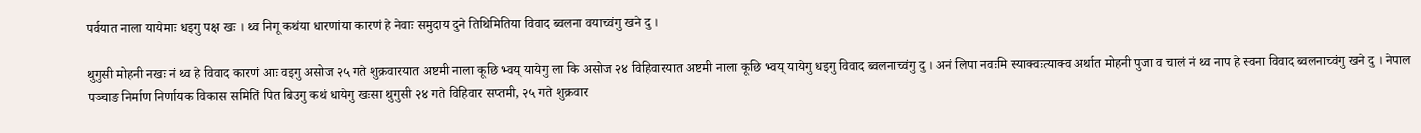पर्वयात नाला यायेमाः धइगु पक्ष खः । थ्व निगू कथंया धारणांया कारणं हे नेवाः समुदाय दुने तिथिमितिया विवाद ब्वलना वयाच्वंगु खने दु ।

थुगुसी मोहनी नखः नं थ्व हे विवाद कारणं आः वइगु असोज २५ गते शुक्रवारयात अष्टमी नाला कूछि भ्वय् यायेगु ला कि असोज २४ विहिवारयात अष्टमी नाला कूछि भ्वय् यायेगु धइगु विवाद ब्वलनाच्वंगु दु । अनं लिपा नवःमि स्याक्वःत्याक्व अर्थात मोहनी पुजा व चालं नं थ्व नाप हे स्वना विवाद ब्वलनाच्वंगु खने दु । नेपाल पञ्चाङ निर्माण निर्णायक विकास समितिं पित बिउगु कथं धायेगु खःसा थुगुसी २४ गते विहिवार सप्तमी, २५ गते शुक्रवार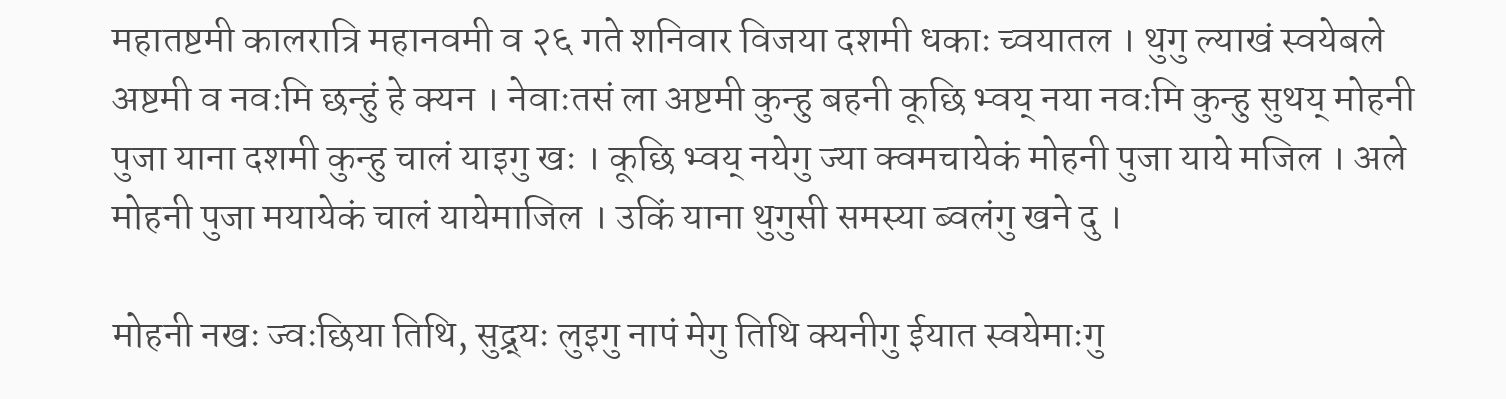महातष्टमी कालरात्रि महानवमी व २६ गते शनिवार विजया दशमी धकाः च्वयातल । थुगु ल्याखं स्वयेबले अष्टमी व नवःमि छन्हुं हे क्यन । नेवाःतसं ला अष्टमी कुन्हु बहनी कूछि भ्वय् नया नवःमि कुन्हु सुथय् मोहनी पुजा याना दशमी कुन्हु चालं याइगु खः । कूछि भ्वय् नयेगु ज्या क्वमचायेकं मोहनी पुजा याये मजिल । अले मोहनी पुजा मयायेकं चालं यायेमाजिल । उकिं याना थुगुसी समस्या ब्वलंगु खने दु ।

मोहनी नखः ज्वःछिया तिथि, सुद्र्यः लुइगु नापं मेगु तिथि क्यनीगु ईयात स्वयेमाःगु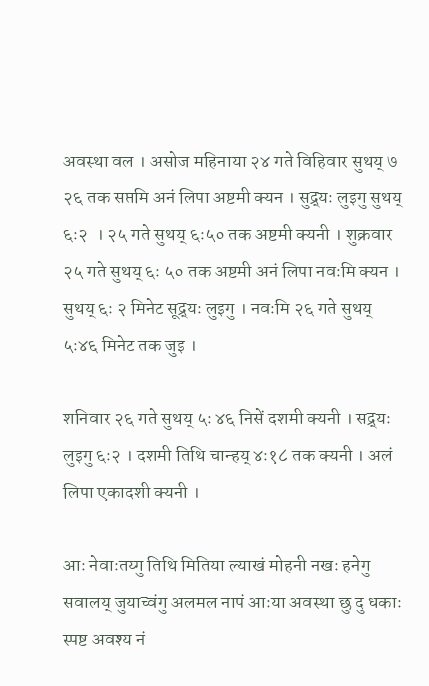अवस्था वल । असोज महिनाया २४ गते विहिवार सुथय् ७ २६ तक सप्तमि अनं लिपा अष्टमी क्यन । सुद्र्यः लुइगु सुथय् ६ः२  । २५ गते सुथय् ६ः५० तक अष्टमी क्यनी । शुक्रवार २५ गते सुथय् ६ः ५० तक अष्टमी अनं लिपा नवःमि क्यन । सुथय् ६ः २ मिनेट सूद्र्यः लुइगु । नवःमि २६ गते सुथय् ५ः४६ मिनेट तक जुइ ।

शनिवार २६ गते सुथय् ५ः ४६ निसें दशमी क्यनी । सद्र्यः लुइगु ६ः२ । दशमी तिथि चान्हय् ४ः१८ तक क्यनी । अलं लिपा एकादशी क्यनी ।

आः नेवाःतय्गु तिथि मितिया ल्याखं मोहनी नखः हनेगु सवालय् जुयाच्वंगु अलमल नापं आःया अवस्था छु दु धकाः स्पष्ट अवश्य नं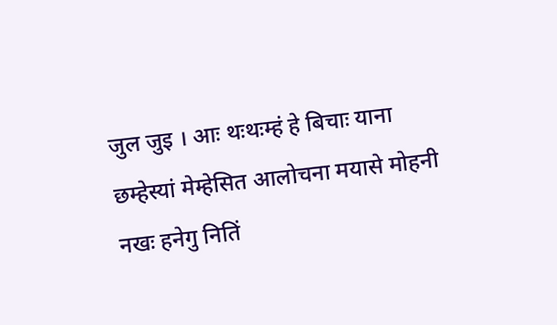जुल जुइ । आः थःथःम्हं हे बिचाः याना छम्हेस्यां मेम्हेसित आलोचना मयासे मोहनी नखः हनेगु नितिं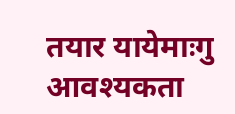तयार यायेमाःगु आवश्यकता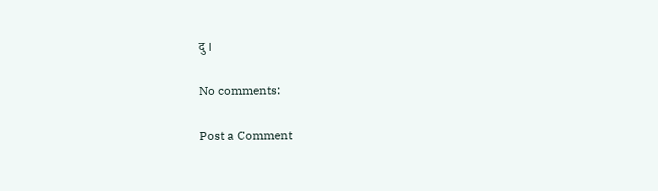दु ।

No comments:

Post a Comment